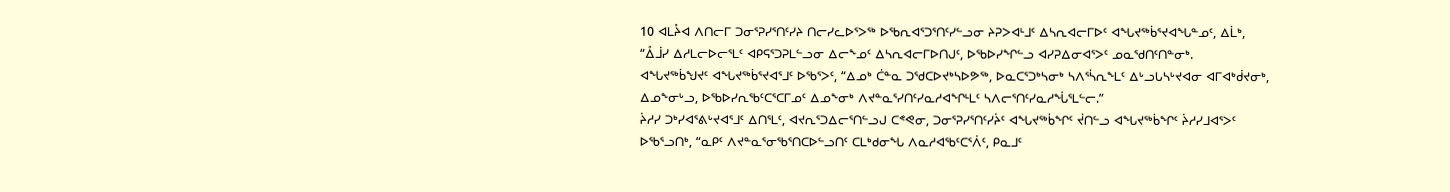10 ᐊᒪᔧᐊ ᐱᑎᓕᒥ ᑐᓂᕐᕈᓯᕐᑎᑦᓯᔨ ᑎᓕᓯᓚᐅᕐᐳᖅ ᐅᖃᕆᐊᕐᑐᕐᑎᑦᓯᓪᓗᓂ ᔨᕈᐳᐊᒻᒧᑦ ᐃᓴᕆᐊᓕᒥᐅᑦ ᐊᖓᔪᖅᑳᕐᔪᐊᖓᓐᓄᑦ, ᐃᒫᒃ, “ᐂᒨᓯ ᐃᓱᒪᓕᐅᓕᕐᒪᑦ ᐊᑭᕋᕐᑐᕈᒪᓪᓗᓂ ᐃᓕᖕᓄᑦ ᐃᓴᕆᐊᓕᒥᐅᑎᒍᑦ, ᐅᖃᐅᓯᖏᓪᓗ ᐊᓯᕈᐃᓂᐊᕐᐳᑦ ᓄᓇᖁᑎᑦᑎᓐᓂᒃ.
ᐊᖓᔪᖅᑳᖑᔪᑦ ᐊᖓᔪᖅᑳᕐᔪᐊᕐᒧᑦ ᐅᖃᕐᐳᑦ, “ᐃᓄᒃ ᑖᓐᓇ ᑐᖁᑕᐅᔪᒃᓴᐅᕗᖅ, ᐅᓇᑕᕐᑐᒃᓴᓂᒃ ᓴᐱᕐᓵᕆᖕᒪᑦ ᐃᒡᓗᒐᓴᒡᔪᐊᓂ ᐊᒥᐊᒃᑰᔪᓂᒃ, ᐃᓄᖕᓂᒡᓗ, ᐅᖃᐅᓯᕆᖃᑦᑕᕐᑕᒥᓄᑦ ᐃᓄᖕᓂᒃ ᐱᔪᓐᓇᕐᓯᑎᑦᓯᓇᓱᐊᖏᒻᒪᑦ ᓴᐱᓕᕐᑎᑦᓯᓇᓱᖔᕐᒪᓪᓕ.”
ᔩᓱᓯ ᑐᒃᓯᐊᕐᕕᒡᔪᐊᕐᒧᑦ ᐃᑎᕐᒪᑦ, ᐊᔪᕆᕐᑐᐃᓕᕐᑎᓪᓗᒍ ᑕᕝᕙᓂ, ᑐᓂᕐᕈᓯᕐᑎᑦᓯᔩᑦ ᐊᖓᔪᖅᑳᖏᑦ ᔫᑎᓪᓗ ᐊᖓᔪᖅᑳᖏᑦ ᔩᓱᓯᒧᐊᕐᐳᑦ ᐅᖃᕐᓗᑎᒃ, “ᓇᑭᑦ ᐱᔪᓐᓇᕐᓂᖃᕐᑎᑕᐅᓪᓗᑎᑦ ᑕᒪᒃᑯᓂᖓ ᐱᓇᓱᐊᖃᑦᑕᕐᐲᑦ, ᑭᓇᒧᑦ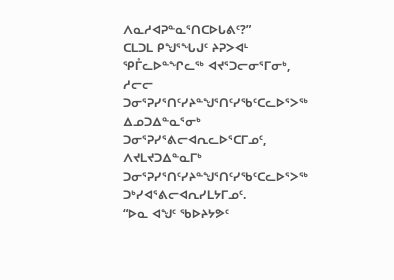ᐱᓇᓱᐊᕈᓐᓇᕐᑎᑕᐅᒐᕕᑦ?”
ᑕᒪᑐᒪ ᑭᖑᕐᖓᒍᑦ ᔨᕈᐳᐊᒻ ᕿᒤᓚᐅᓐᖏᓚᖅ ᐊᔪᕐᑐᓕᓂᕐᒥᓂᒃ, ᓱᓕᓕ ᑐᓂᕐᕈᓯᕐᑎᑦᓯᔨᓐᖑᕐᑎᑦᓯᖃᑦᑕᓚᐅᕐᐳᖅ ᐃᓄᑐᐃᓐᓇᕐᓂᒃ ᑐᓂᕐᕈᓯᕐᕕᓕᐊᕆᓚᐅᕐᑕᒥᓄᑦ, ᐱᔪᒪᔪᑐᐃᓐᓇᒥᒃ ᑐᓂᕐᕈᓯᕐᑎᑦᓯᔨᓐᖑᕐᑎᑦᓯᖃᑦᑕᓚᐅᕐᐳᖅ ᑐᒃᓯᐊᕐᕕᓕᐊᕆᓯᒪᔭᒥᓄᑦ.
“ᐅᓇ ᐊᖑᑦ ᖃᐅᔨᔭᕗᑦ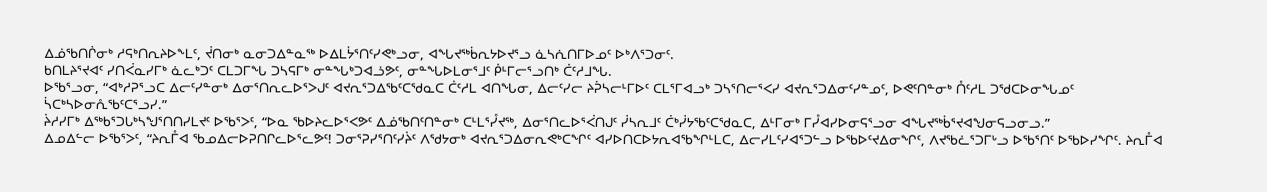ᐃᓅᖃᑎᒌᓂᒃ ᓱᕋᒃᑎᕆᔨᐅᖕᒪᑦ, ᔫᑎᓂᒃ ᓇᓂᑐᐃᓐᓇᖅ ᐅᐃᒪᔮᕐᑎᑦᓯᕙᒃᓗᓂ, ᐊᖓᔪᖅᑳᕆᔭᐅᔪᕐᓗ ᓈᓴᕇᑎᒥᐅᓄᑦ ᐅᒃᐱᕐᑐᓂᑦ.
ᑲᑎᒪᔨᕐᔪᐊᑦ ᓯᑎᐹᓇᓯᒥᒃ ᓈᓚᒃᑐᑦ ᑕᒪᑐᒥᖓ ᑐᓴᕋᒥᒃ ᓂᓐᖓᒃᑐᐊᓘᕗᑦ, ᓂᓐᖓᐅᒪᓂᕐᒧᑦ ᑮᒻᒥᓕᕐᓗᑎᒃ ᑖᑦᓱᒧᖓ.
ᐅᖃᕐᓗᓂ, “ᐊᒃᓱᕈᕐᓗᑕ ᐃᓕᑦᓯᓐᓂᒃ ᐃᓂᕐᑎᕆᓚᐅᕐᐳᒍᑦ ᐊᔪᕆᕐᑐᐃᖃᑦᑕᖁᓇᑕ ᑖᑦᓱᒪ ᐊᑎᖓᓂ, ᐃᓕᑦᓯᓕ ᔨᕉᓴᓕᒻᒥᐅᑦ ᑕᒪᕐᒥᐊᓗᒃ ᑐᓴᕐᑎᓕᕐᐸᓯ ᐊᔪᕆᕐᑐᐃᓂᑦᓯᓐᓄᑦ, ᐅᕙᑦᑎᓐᓂᒃ ᑍᑦᓱᒪ ᑐᖁᑕᐅᓂᖓᓄᑦ ᓵᑕᒃᓴᐅᓂᕅᖃᑦᑕᕐᓗᓯ.”
ᔩᓱᓯᒥᒃ ᐃᖅᑲᕐᑐᒐᒃᓴᖑᕐᑎᑎᓯᒪᔪᑦ ᐅᖃᕐᐳᑦ, “ᐅᓇ ᖃᐅᔨᓚᐅᕐᐸᕗᑦ ᐃᓅᖃᑎᑦᑎᓐᓂᒃ ᑕᒻᒪᕐᓮᔪᖅ, ᐃᓂᕐᑎᓚᐅᕐᐹᑎᒍᑦ ᓰᓴᕆᒧᑦ ᑖᒃᓰᔭᖃᑦᑕᖁᓇᑕ, ᐃᒻᒥᓂᒃ ᒥᓮᐊᓯᐅᓂᕋᕐᓗᓂ ᐊᖓᔪᖅᑳᕐᔪᐊᖑᓂᕋᓗᓂᓗ.”
ᐃᓄᐃᓪᓕ ᐅᖃᕐᐳᑦ, “ᔨᕆᒤᐊ ᖃᓄᐃᓕᐅᕈᑎᒋᓚᐅᕐᓚᕗᑦ! ᑐᓂᕐᕈᓯᕐᑎᑦᓯᔩᑦ ᐱᖁᔭᓂᒃ ᐊᔪᕆᕐᑐᐃᓂᕆᕙᒃᑕᖏᑦ ᐊᓯᐅᑎᑕᐅᔭᕆᐊᖃᖏᒻᒪᑕ, ᐃᓕᓯᒪᑦᓯᐊᕐᑐᓪᓗ ᐅᖃᐅᑦᔪᐃᓂᖏᑦ, ᐱᔪᖃᓛᕐᑐᒥᒡᓗ ᐅᖃᕐᑎᑦ ᐅᖃᐅᓯᖏᑦ. ᔨᕆᒤᐊ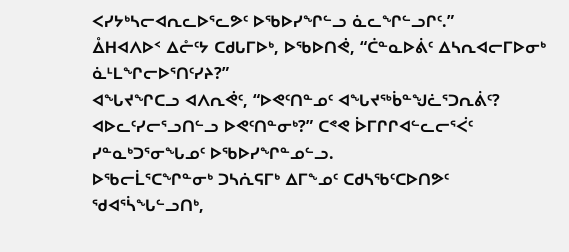ᐸᓯᔭᒃᓴᓕᐊᕆᓚᐅᕐᓚᕗᑦ ᐅᖃᐅᓯᖏᓪᓗ ᓈᓚᖏᓪᓗᒋᑦ.”
ᐂᕼᐊᐱᐅᑉ ᐃᓔᑦᔭ ᑕᑯᒐᒥᐅᒃ, ᐅᖃᐅᑎᕚ, “ᑖᓐᓇᐅᕖᑦ ᐃᓴᕆᐊᓕᒥᐅᓂᒃ ᓈᒻᒪᖏᓕᐅᕐᑎᑦᓯᔨ?”
ᐊᖓᔪᖏᑕᓗ ᐊᐱᕆᕚᑦ, “ᐅᕙᑦᑎᓐᓄᑦ ᐊᖓᔪᖅᑳᓐᖑᓛᕐᑐᕆᕖᑦ? ᐊᐅᓚᑦᓯᓕᕐᓗᑎᓪᓗ ᐅᕙᑦᑎᓐᓂᒃ?” ᑕᕝᕙ ᐆᒥᒋᒋᐊᓪᓚᓕᕐᐹᑦ ᓯᓐᓇᒃᑐᕐᓂᖓᓄᑦ ᐅᖃᐅᓯᖏᓐᓄᓪᓗ.
ᐅᖃᓕᒫᕐᑕᖏᓐᓂᒃ ᑐᓴᕇᕋᒥᒃ ᐃᒥᖕᓄᑦ ᑕᑯᓴᖃᑦᑕᐅᑎᕗᑦ ᖁᐊᕐᓵᖓᓪᓗᑎᒃ,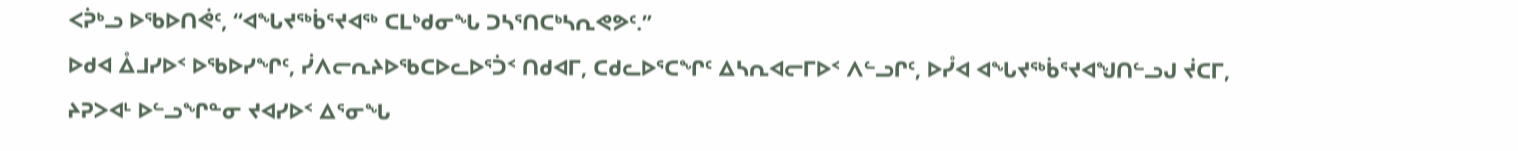ᐸᕉᒃᓗ ᐅᖃᐅᑎᕚᑦ, “ᐊᖓᔪᖅᑳᕐᔪᐊᖅ ᑕᒪᒃᑯᓂᖓ ᑐᓴᕐᑎᑕᒃᓴᕆᕙᕗᑦ.”
ᐅᑯᐊ ᐂᒧᓯᐅᑉ ᐅᖃᐅᓯᖏᑦ, ᓰᐱᓕᕆᔨᐅᖃᑕᐅᓚᐅᕐᑑᑉ ᑎᑯᐊᒥ, ᑕᑯᓚᐅᕐᑕᖏᑦ ᐃᓴᕆᐊᓕᒥᐅᑉ ᐱᓪᓗᒋᑦ, ᐅᓮᐊ ᐊᖓᔪᖅᑳᕐᔪᐊᖑᑎᓪᓗᒍ ᔫᑕᒥ, ᔨᕈᐳᐊᒻ ᐅᓪᓗᖏᓐᓂ ᔪᐊᓯᐅᑉ ᐃᕐᓂᖓ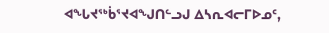ᐊᖓᔪᖅᑳᕐᔪᐊᖑᑎᓪᓗᒍ ᐃᓴᕆᐊᓕᒥᐅᓄᑦ,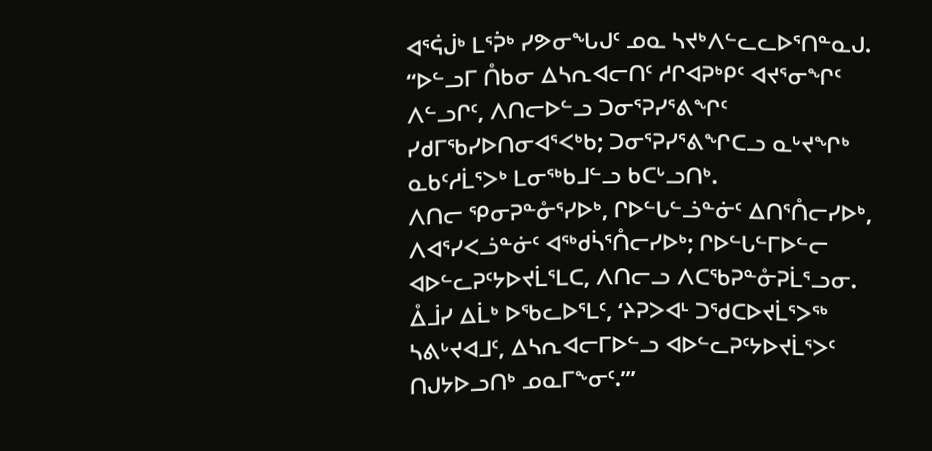ᐊᕐᕌᒎᒃ ᒪᕐᕉᒃ ᓯᕗᓂᖓᒍᑦ ᓄᓇ ᓴᔪᒃᐱᓪᓚᓚᐅᕐᑎᓐᓇᒍ.
“ᐅᓪᓗᒥ ᑍᑲᓂ ᐃᓴᕆᐊᓕᑎᑦ ᓱᒋᐊᕈᒃᑭᑦ ᐊᔪᕐᓂᖏᑦ ᐱᓪᓗᒋᑦ, ᐱᑎᓕᐅᓪᓗ ᑐᓂᕐᕈᓯᕐᕕᖏᑦ ᓯᑯᒥᖃᓯᐅᑎᓂᐊᕐᐸᒃᑲ; ᑐᓂᕐᕈᓯᕐᕕᖏᑕᓗ ᓇᒡᔪᖏᒃ ᓇᑲᑦᓱᒫᕐᐳᒃ ᒪᓂᖅᑲᒧᓪᓗ ᑲᑕᒡᓗᑎᒃ.
ᐱᑎᓕ ᕿᓂᕈᓐᓁᕐᓯᐅᒃ, ᒋᐅᓪᒐᓪᓘᓐᓃᑦ ᐃᑎᕐᑍᓕᓯᐅᒃ, ᐱᐊᕐᓯᐸᓘᓐᓃᑦ ᐊᖅᑯᓵᕐᑍᓕᓯᐅᒃ; ᒋᐅᓪᒐᓪᒥᐅᓪᓕ ᐊᐅᓪᓚᕈᑦᔭᐅᔪᒫᕐᒪᑕ, ᐱᑎᓕᓗ ᐱᑕᖃᕈᓐᓁᕈᒫᕐᓗᓂ.
ᐂᒨᓯ ᐃᒫᒃ ᐅᖃᓚᐅᕐᒪᑦ, ‘ᔨᕈᐳᐊᒻ ᑐᖁᑕᐅᔪᒫᕐᐳᖅ ᓴᕕᒡᔪᐊᒧᑦ, ᐃᓴᕆᐊᓕᒥᐅᓪᓗ ᐊᐅᓪᓚᕈᑦᔭᐅᔪᒫᕐᐳᑦ ᑎᒍᔭᐅᓗᑎᒃ ᓄᓇᒥᖕᓂᑦ.’”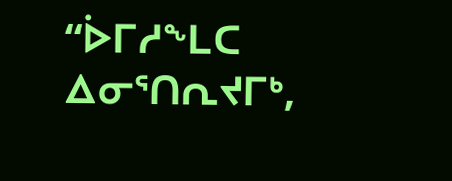“ᐆᒥᓱᖕᒪᑕ ᐃᓂᕐᑎᕆᔪᒥᒃ,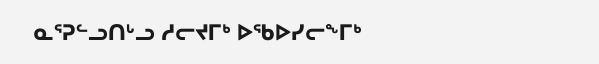ᓇᕐᕈᓪᓗᑎᒡᓗ ᓱᓕᔪᒥᒃ ᐅᖃᐅᓯᓕᖕᒥᒃ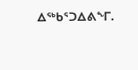ᐃᖅᑲᕐᑐᐃᕕᖕᒥ.